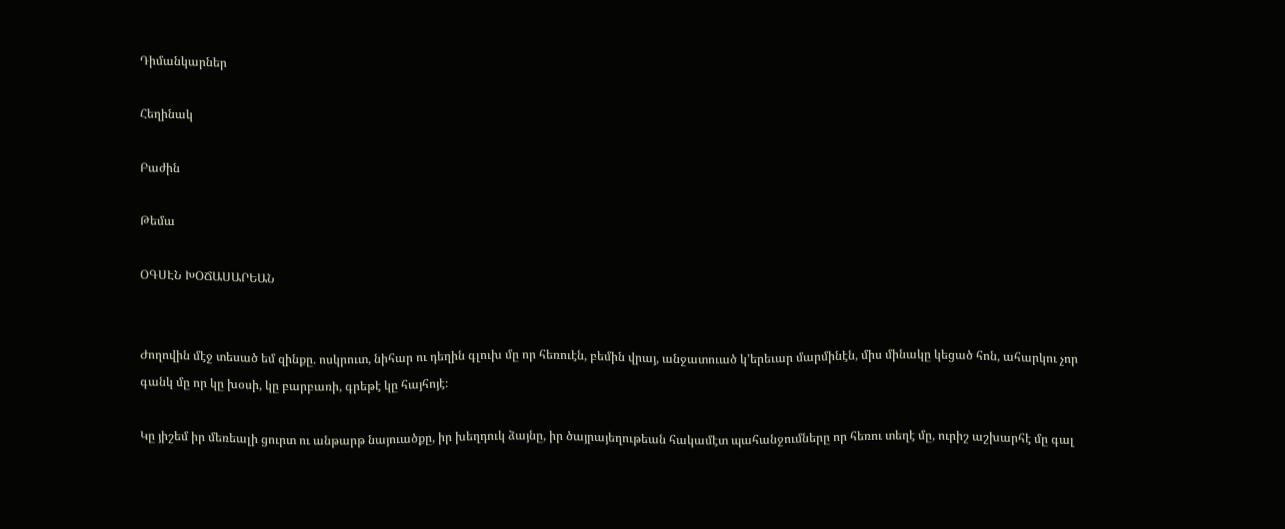Դիմանկարներ

Հեղինակ

Բաժին

Թեմա

ՕԳՍԷՆ ԽՕՃԱՍԱՐԵԱՆ


Ժողովին մէջ տեսած եմ զինքը. ոսկրուտ, նիհար ու դեղին գլուխ մը որ հեռուէն, բեմին վրայ, անջատուած կ՚երեւար մարմինէն, միս մինակը կեցած հոն, ահարկու չոր գանկ մը որ կը խօսի, կը բարբառի, գրեթէ կը հայհոյէ։

Կը յիշեմ իր մեռեալի ցուրտ ու անթարթ նայուածքը, իր խեղդուկ ձայնը, իր ծայրայեղութեան հակամէտ պահանջումները որ հեռու տեղէ մը, ուրիշ աշխարհէ մը գալ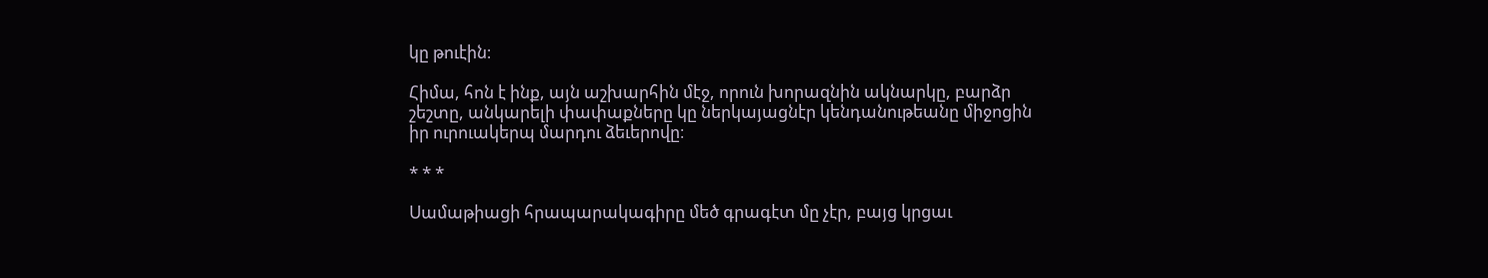կը թուէին։

Հիմա, հոն է ինք, այն աշխարհին մէջ, որուն խորազնին ակնարկը, բարձր շեշտը, անկարելի փափաքները կը ներկայացնէր կենդանութեանը միջոցին իր ուրուակերպ մարդու ձեւերովը։

* * *

Սամաթիացի հրապարակագիրը մեծ գրագէտ մը չէր, բայց կրցաւ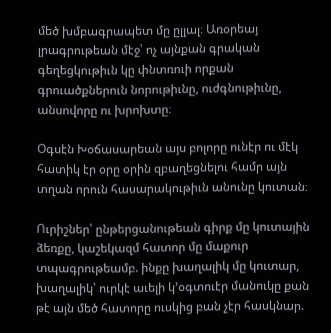մեծ խմբագրապետ մը ըլլալ։ Առօրեայ լրագրութեան մէջ՝ ոչ այնքան գրական գեղեցկութիւն կը փնտռուի որքան գրուածքներուն նորութիւնը, ուժգնութիւնը, անսովորը ու խրոխտը։

Օգսէն Խօճասարեան այս բոլորը ունէր ու մէկ հատիկ էր օրը օրին զբաղեցնելու համր այն տղան որուն հասարակութիւն անունը կուտան։

Ուրիշներ՝ ընթերցանութեան գիրք մը կուտային ձեռքը, կաշեկազմ հատոր մը մաքուր տպագրութեամբ. ինքը խաղալիկ մը կուտար, խաղալիկ՝ ուրկէ աւելի կ՚օգտուէր մանուկը քան թէ այն մեծ հատորը ուսկից բան չէր հասկնար.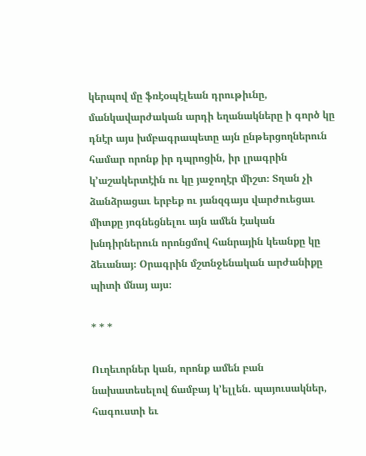կերպով մը ֆռէօպէլեան դրութիւնը, մանկավարժական արդի եղանակները ի գործ կը դնէր այս խմբագրապետը այն ընթերցողներուն համար որոնք իր դպրոցին, իր լրագրին կ՚աշակերտէին ու կը յաջողէր միշտ։ Տղան չի ձանձրացաւ երբեք ու յանզգայս վարժուեցաւ միտքը յոգնեցնելու այն ամեն էական խնդիրներուն որոնցմով հանրային կեանքը կը ձեւանայ։ Օրագրին մշտնջենական արժանիքը պիտի մնայ այս։

* * *

Ուղեւորներ կան, որոնք ամեն բան նախատեսելով ճամբայ կ՚ելլեն. պայուսակներ, հագուստի եւ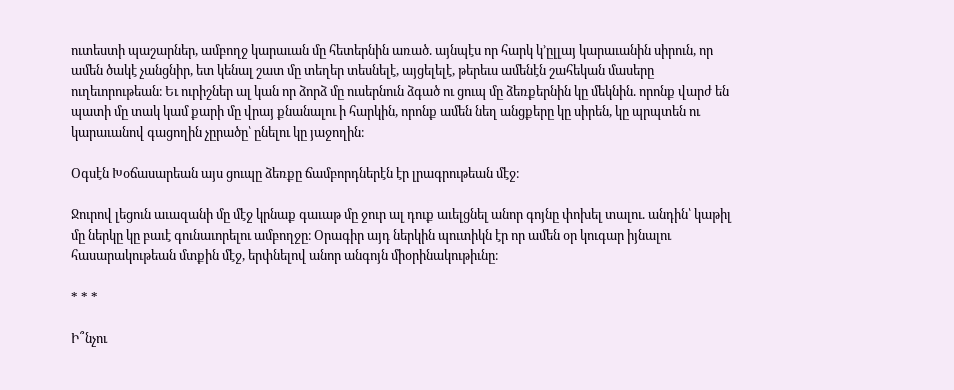ուտեստի պաշարներ, ամբողջ կարաւան մը հետերնին առած. այնպէս որ հարկ կ՚ըլլայ կարաւանին սիրուն, որ ամեն ծակէ չանցնիր, ետ կենալ շատ մը տեղեր տեսնելէ, այցելելէ, թերեւս ամենէն շահեկան մասերը ուղեւորութեան։ Եւ ուրիշներ ալ կան որ ձորձ մը ուսերնուն ձգած ու ցուպ մը ձեռքերնին կը մեկնին. որոնք վարժ են պատի մը տակ կամ քարի մը վրայ քնանալու ի հարկին, որոնք ամեն նեղ անցքերը կը սիրեն, կը պրպտեն ու կարաւանով գացողին չըրածը՝ ընելու կը յաջողին։

Օգսէն Խօճասարեան այս ցուպը ձեռքը ճամբորդներէն էր լրագրութեան մէջ։

Ջուրով լեցուն աւազանի մը մէջ կրնաք գաւաթ մը ջուր ալ դուք աւելցնել անոր գոյնը փոխել տալու. անդին՝ կաթիլ մը ներկը կը բաւէ գունաւորելու ամբողջը։ Օրագիր այդ ներկին պուտիկն էր որ ամեն օր կուգար իյնալու հասարակութեան մտքին մէջ, երփնելով անոր անգոյն միօրինակութիւնը։

* * *

Ի՞նչու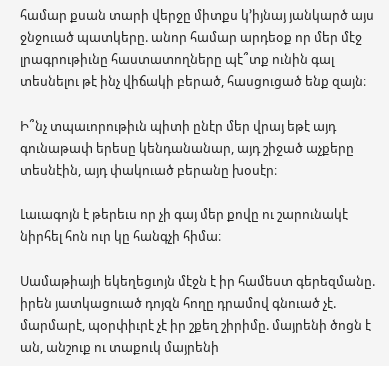համար քսան տարի վերջը միտքս կ՚իյնայ յանկարծ այս ջնջուած պատկերը. անոր համար արդեօք որ մեր մէջ լրագրութիւնը հաստատողները պէ՞տք ունին գալ տեսնելու թէ ինչ վիճակի բերած, հասցուցած ենք զայն։

Ի՞նչ տպաւորութիւն պիտի ընէր մեր վրայ եթէ այդ գունաթափ երեսը կենդանանար, այդ շիջած աչքերը տեսնէին, այդ փակուած բերանը խօսէր։

Լաւագոյն է թերեւս որ չի գայ մեր քովը ու շարունակէ նիրհել հոն ուր կը հանգչի հիմա։

Սամաթիայի եկեղեցւոյն մէջն է իր համեստ գերեզմանը. իրեն յատկացուած դոյզն հողը դրամով գնուած չէ. մարմարէ, պօրփիւրէ չէ իր շքեղ շիրիմը. մայրենի ծոցն է ան, անշուք ու տաքուկ մայրենի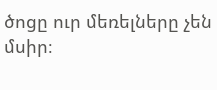ծոցը ուր մեռելները չեն մսիր։